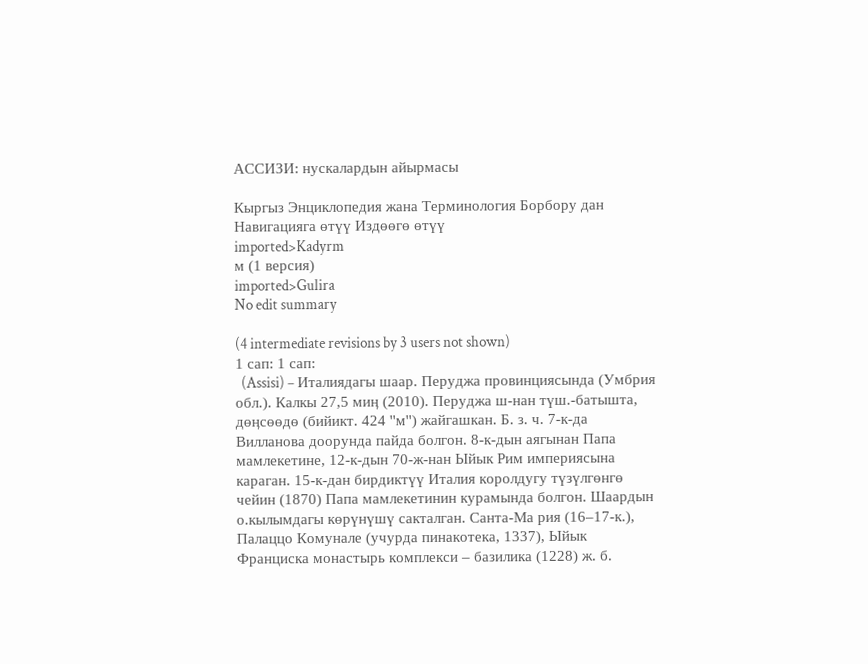АССИЗИ: нускалардын айырмасы

Кыргыз Энциклопедия жана Терминология Борбору дан
Навигацияга өтүү Издөөгө өтүү
imported>Kadyrm
м (1 версия)
imported>Gulira
No edit summary

(4 intermediate revisions by 3 users not shown)
1 сап: 1 сап:
  (Assisi) ‒ Италиядагы шаар. Перуджа провинциясында (Умбрия обл.). Калкы 27,5 миӊ (2010). Перуджа ш-нан түш.-батышта, дөӊсөөдө (бийикт. 424 ''м'') жайгашкан. Б. з. ч. 7-к-да Вилланова доорунда пайда болгон. 8-к-дын аягынан Папа мамлекетине, 12-к-дын 70-ж-нан Ыйык Рим империясына караган. 15-к-дан бирдиктүү Италия королдугу түзүлгөнгө чейин (1870) Папа мамлекетинин курамында болгон. Шаардын о.кылымдагы көрүнүшү сакталган. Санта-Ма рия (16‒17-к.), Палаццо Комунале (учурда пинакотека, 1337), Ыйык Франциска монастырь комплекси ‒ базилика (1228) ж. б.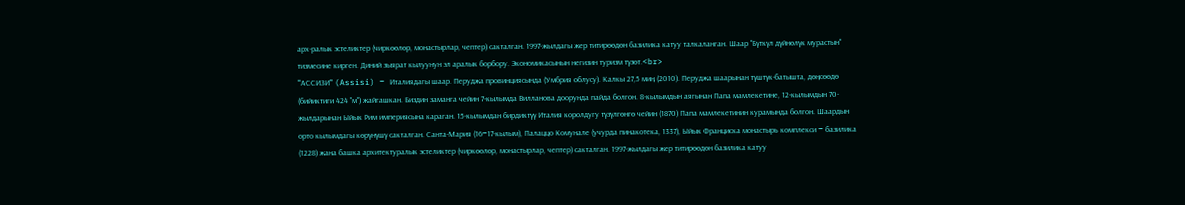арх-ралык эстеликтер (чиркөөлөр, монастырлар, чептер) сакталган. 1997-жылдагы жер титирөөдөн базилика катуу талкаланган. Шаар ''Бүткүл дүйнөлүк мурастын'' тизмесине кирген. Диний зыярат кылуунун эл аралык борбору. Экономикасынын негизин туризм түзөт.<br>
'''АССИЗИ''' (Assisi) ‒ Италиядагы шаар. Перуджа провинциясында (Умбрия облусу). Калкы 27,5 миӊ (2010). Перуджа шаарынан түштүк-батышта, дөӊсөөдө (бийиктиги 424 ''м'') жайгашкан. Биздин заманга чейин 7-кылымда Вилланова доорунда пайда болгон. 8-кылымдын аягынан Папа мамлекетине, 12-кылымдын 70-жылдарынан Ыйык Рим империясына караган. 15-кылымдан бирдиктүү Италия королдугу түзүлгөнгө чейин (1870) Папа мамлекетинин курамында болгон. Шаардын орто кылымдагы көрүнүшү сакталган. Санта-Мария (16‒17-кылым), Палаццо Комунале (учурда пинакотека, 1337), Ыйык Франциска монастырь комплекси ‒ базилика (1228) жана башка архитектуралык эстеликтер (чиркөөлөр, монастырлар, чептер) сакталган. 1997-жылдагы жер титирөөдөн базилика катуу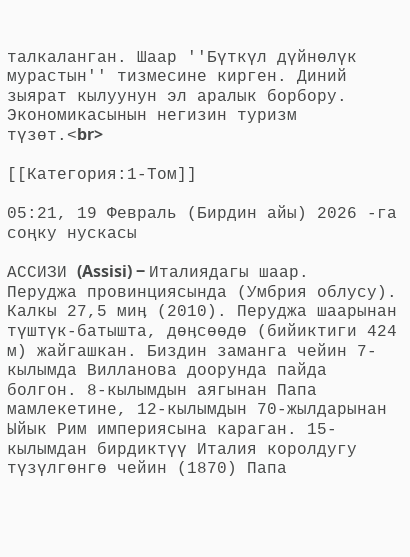талкаланган. Шаар ''Бүткүл дүйнөлүк мурастын'' тизмесине кирген. Диний зыярат кылуунун эл аралык борбору. Экономикасынын негизин туризм түзөт.<br>

[[Категория:1-Том]]

05:21, 19 Февраль (Бирдин айы) 2026 -га соңку нускасы

АССИЗИ (Assisi) ‒ Италиядагы шаар. Перуджа провинциясында (Умбрия облусу). Калкы 27,5 миӊ (2010). Перуджа шаарынан түштүк-батышта, дөӊсөөдө (бийиктиги 424 м) жайгашкан. Биздин заманга чейин 7-кылымда Вилланова доорунда пайда болгон. 8-кылымдын аягынан Папа мамлекетине, 12-кылымдын 70-жылдарынан Ыйык Рим империясына караган. 15-кылымдан бирдиктүү Италия королдугу түзүлгөнгө чейин (1870) Папа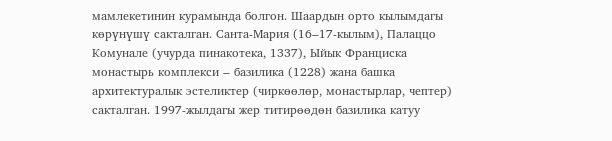мамлекетинин курамында болгон. Шаардын орто кылымдагы көрүнүшү сакталган. Санта-Мария (16‒17-кылым), Палаццо Комунале (учурда пинакотека, 1337), Ыйык Франциска монастырь комплекси ‒ базилика (1228) жана башка архитектуралык эстеликтер (чиркөөлөр, монастырлар, чептер) сакталган. 1997-жылдагы жер титирөөдөн базилика катуу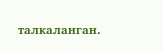талкаланган.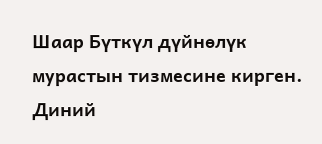Шаар Бүткүл дүйнөлүк мурастын тизмесине кирген. Диний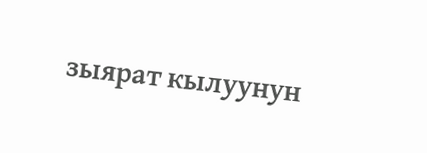зыярат кылуунун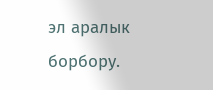эл аралык борбору.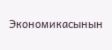Экономикасынын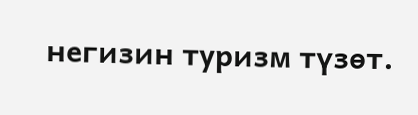негизин туризм түзөт.